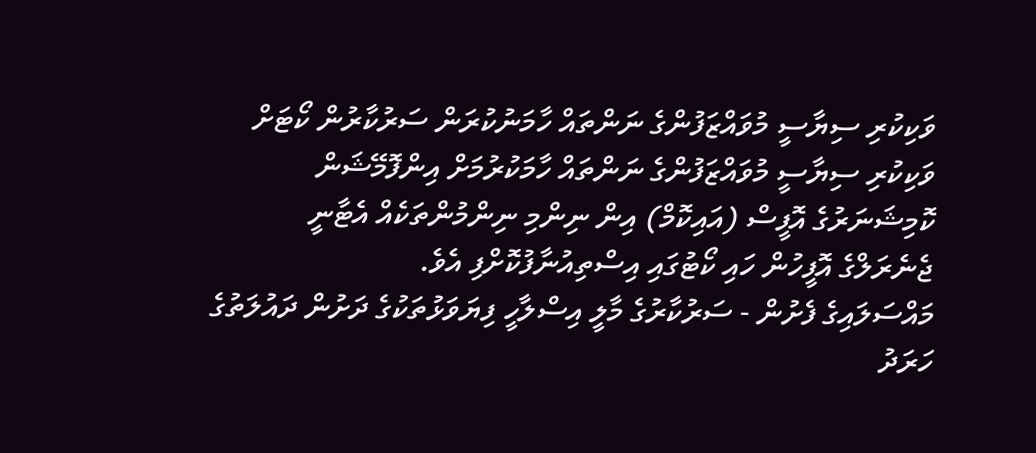ވަކިކުރި ސިޔާސީ މުވައްޒަފުންގެ ނަންތައް ހާމަނުކުރަން ސަރުކާރުން ކޯޓަށް
ވަކިކުރި ސިޔާސީ މުވައްޒަފުންގެ ނަންތައް ހާމަކުރުމަށް އިންފޮމޭޝަން ކޮމިޝަނަރުގެ އޮފީސް (އައިކޮމް) އިން ނިންމި ނިންމުންތަކެއް އެޓާނީ ޖެނެރަލްގެ އޮފީހުން ހައި ކޯޓުގައި އިސްތިއުނާފުކޮށްފި އެވެ.
މައްސަލައިގެ ފެށުން - ސަރުކާރުގެ މާލީ އިސްލާހީ ފިޔަވަޅުތަކުގެ ދަށުން ދައުލަތުގެ ހަރަދު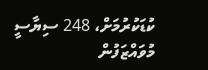ކުޑަކުރުމަށް، 248 ސިޔާސީ މުވައްޒަފުން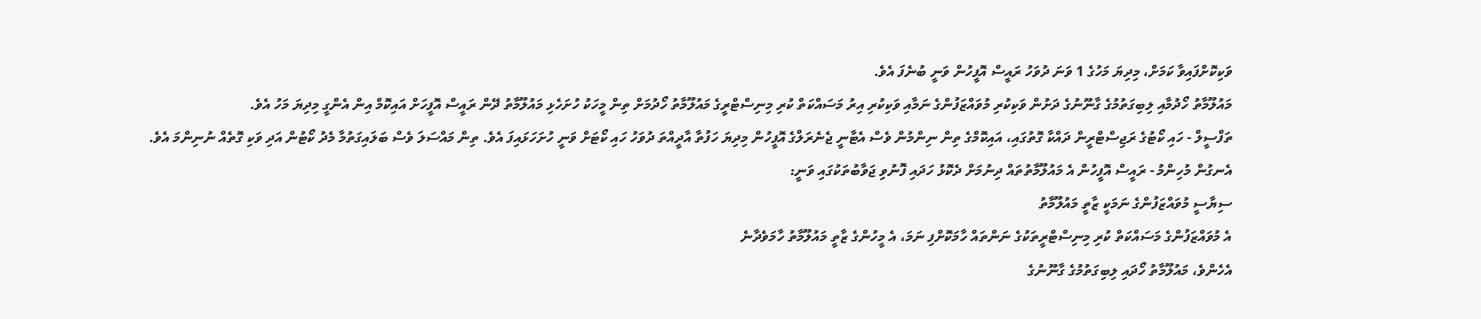ވަކިކޮށްފައިވާ ކަމަށް، މިދިޔަ މަހުގެ 1 ވަނަ ދުވަހު ރައީސް އޮފީހުން ވަނީ ބުނެފަ އެވެ.
މައުލޫމާތު ހޯދުމާއި ލިބިގަތުމުގެ ގާނޫނުގެ ދަށުން ވަކިކުރި މުވައްޒަފުންގެ ނަމާއި ވަކިކުރި އިރު މަސައްކަތް ކުރި މިނިސްޓްރީގެ މައުލޫމާތު ހޯދުމަށް ތިން މީހަކު ހުށަހެޅި މައުލޫމާތު ދޭން ރައީސް އޮފީހަށް އައިކޮމް އިން އެންގީ މިދިޔަ މަހު އެވެ.
ތަފްސީލް - ހައި ކޯޓުގެ ރަޖިސްޓްރީން ދައްކާ ގޮތުގައި، އައިކޮމްގެ ތިން ނިންމުން ވެސް އެޓާނީ ޖެނެރަލްގެ އޮފީހުން މިދިޔަ ހަފުތާ އާދީއްތަ ދުވަހު ހައި ކޯޓަށް ވަނީ ހުށަހަޅައިފަ އެވެ. ތިން މައްސަލަ ވެސް ބަލައިގަތުމާ މެދު ކޯޓުން އަދި ވަކި ގޮތެއް ނުނިންމަ އެވެ.
އެނގުން މުހިންމު - ރައީސް އޮފީހުން އެ މައުލޫމާތުތައް ދިނުމަށް ދެކޮޅު ހަދައި ފޮނުވި ޖަވާބުތަކުގައި ވަނީ:
ސިޔާސީ މުވައްޒަފުންގެ ނަމަކީ ޒާތީ މައުލޫމާތު
އެ މުވައްޒަފުންގެ މަސައްކަތް ކުރި މިނިސްޓްރީތަކުގެ ނަންތައް ހާމަކޮށްފި ނަމަ، އެ މީހުންގެ ޒާތީ މައުލޫމާތު ހާމަވެދާނެ
އެހެންވެ، މައުލޫމާތު ހޯދައި ލިބިގަތުމުގެ ގާނޫނުގެ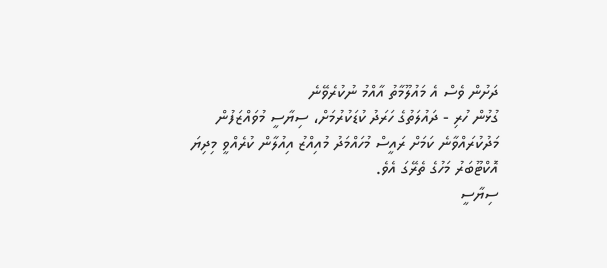ދަށުން ވެސް އެ މައުލޫމާތު އާއްމު ނުކުރެވޭނެ
ގުޅުން ހުރި - ދައުލަތުގެ ހަރަދު ކުޑަކުރުމަށް، ސިޔާސީ މުވައްޒަފުން މަދުކުރައްވާނެ ކަމަށް ރައީސް މުހައްމަދު މުއިއްޒު އިއުލާން ކުރެއްވީ މިދިޔަ އޮކްޓޫބަރު މަހުގެ ތެރޭގަ އެވެ.
ސިޔާސީ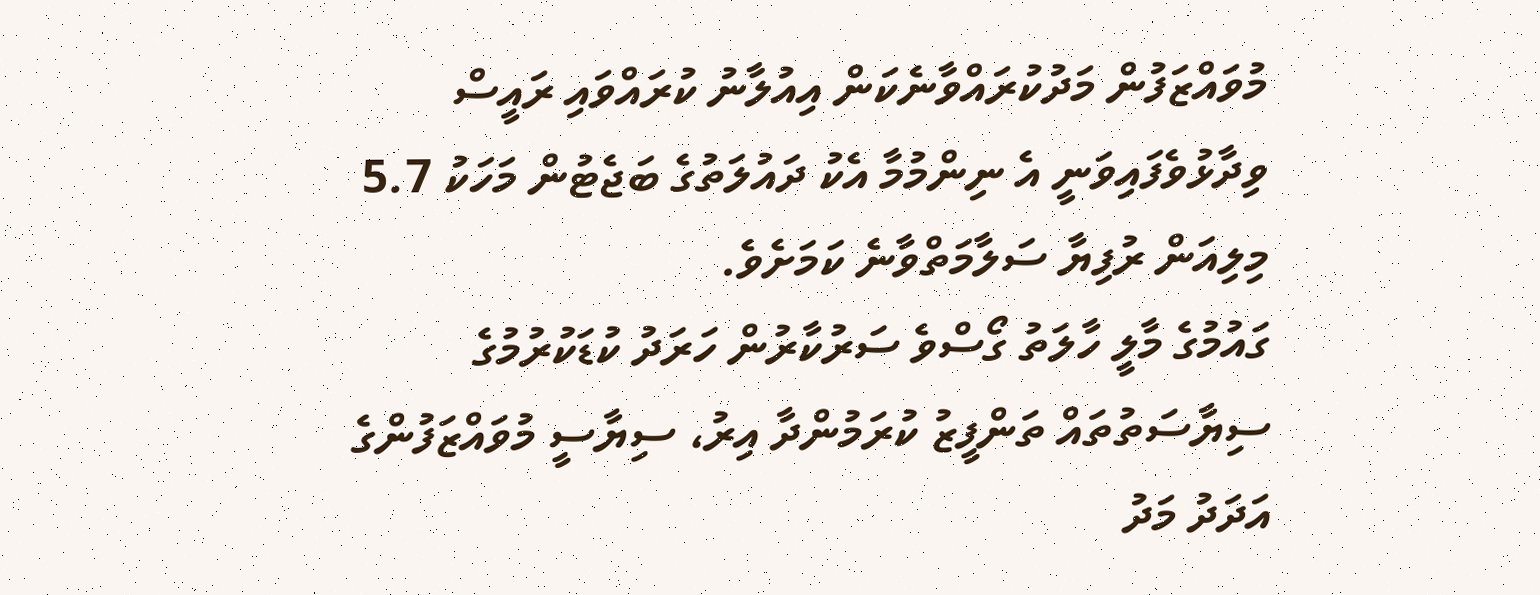މުވައްޒަފުން މަދުކުރައްވާނެކަން އިއުލާނު ކުރައްވައި ރައީސް ވިދާޅުވެފައިވަނީ އެ ނިންމުމާ އެކު ދައުލަތުގެ ބަޖެޓުން މަހަކު 5.7 މިލިއަން ރުފިޔާ ސަލާމަތްވާނެ ކަމަށެވެ.
ގައުމުގެ މާލީ ހާލަތު ގޯސްވެ ސަރުކާރުން ހަރަދު ކުޑަކުރުމުގެ ސިޔާސަތުތައް ތަންފީޒު ކުރަމުންދާ އިރު، ސިޔާސީ މުވައްޒަފުންގެ އަދަދު މަދު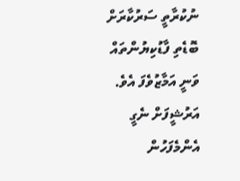ނުކުރާތީ ސަރުކާރަށް ބޮޑެތި ފާޑުކިޔުންތައް ވަނީ އަމާޒުވެފަ އެވެ.
އަރުޝީފަށް ނެގީ
އެންމެފަހުން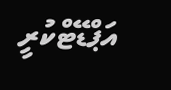އަޕްޑޭޓްކުރީ